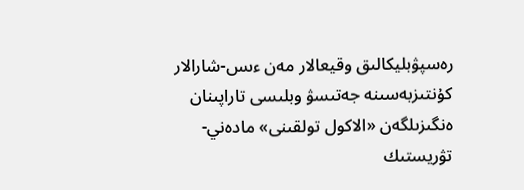رەسپۋبليكالىق وقيعالار مەن ءىس-شارالار كۇنتىزبەسىنە جەتىسۋ وبلىسى تاراپىنان ەنگىزىلگەن «الاكول تولقىنى» مادەني-تۋريستىك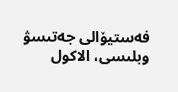فەستيۆالى جەتىسۋ وبلىسى، الاكول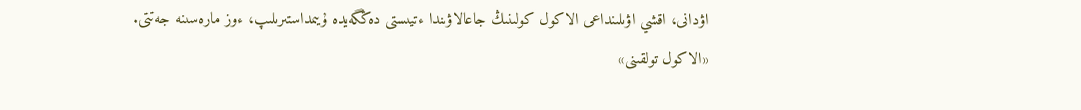اۋدانى، اقشي اۋىلىنداعى الاكول كولىنىڭ جاعالاۋىندا ءتيىستى دەڭگەيدە ۇيىمداستىرىلىپ، ءوز مارەسىنە جەتتى.
«الاكول تولقىنى»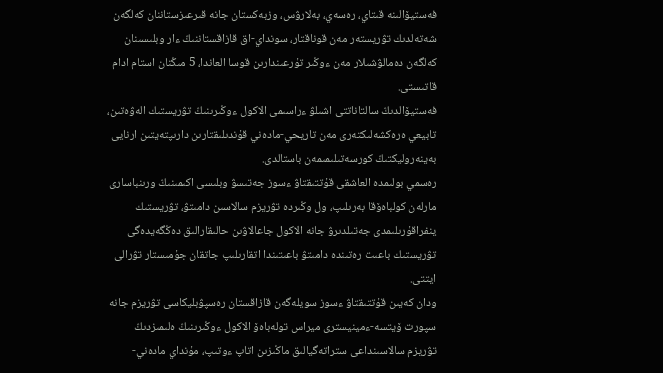فەستيۆالىنە قىتاي، رەسەي، بەلارۋس، وزبەكستان جانە قىرعىزستاننان كەلگەن شەتەلدىك تۋريستەر مەن قوناقتار، سونداي-اق قازاقستاننىڭ ءار وبلىسىنان كەلگەن دەمالۋشىلار مەن ءوڭىر تۇرعىندارىن قوسا العاندا، 5 مىڭنان استام ادام قاتىستى.
فەستيۆالدىڭ سالتاناتتى اشىلۋ ءراسىمى الاكول ءوڭىرىنىڭ تۋريستىك الەۋەتىن، تابيعي ەرەكشەلىكتەرى مەن تاريحي-مادەني قۇندىلىقتارىن دارىپتەيتىن ارنايى بەينەروليكتىڭ كورسەتىلىمىمەن باستالدى.
رەسمي بولىمدە العاشقى قۇتتىقتاۋ ءسوز جەتىسۋ وبلىسى اكىمىنىڭ ورىنباسارى مارلەن كولباەۆقا بەرىلىپ، ول وڭىردە تۋريزم سالاسىن دامىتۋ، تۋريستىك ينفراقۇرىلىمدى جەتىلدىرۋ جانە الاكول جاعالاۋىن حالىقارالىق دەڭگەيدەگى تۋريستىك باعىت رەتىندە دامىتۋ باعىتىندا اتقارىلىپ جاتقان جۇمىستار تۋرالى ايتتى.
ودان كەيىن قۇتتىقتاۋ ءسوز سويلەگەن قازاقستان رەسپۋبليكاسى تۋريزم جانە سپورت ۆيتسە-ءمينيسترى ميراس تولەباەۆ الاكول ءوڭىرىنىڭ ەلىمىزدىڭ تۋريزم سالاسىنداعى ستراتەگيالىق ماڭىزىن اتاپ ءوتىپ، مۇنداي مادەني-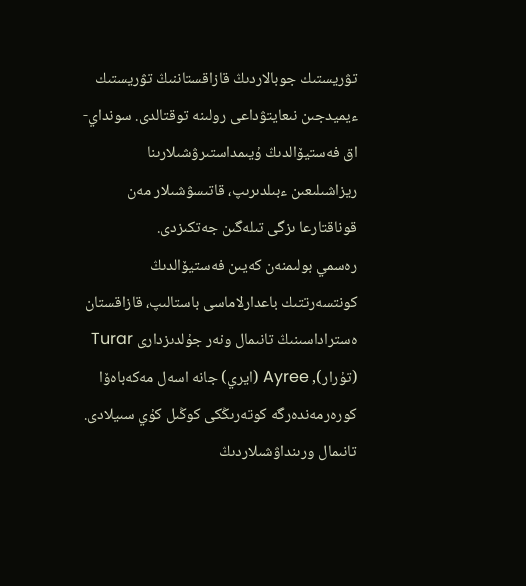تۋريستىك جوبالاردىڭ قازاقستاننىڭ تۋريستىك ءيميدجىن نىعايتۋداعى رولىنە توقتالدى. سونداي-اق فەستيۆالدىڭ ۇيىمداستىرۋشىلارىنا ريزاشىلىعىن ءبىلدىرىپ، قاتىسۋشىلار مەن قوناقتارعا ىزگى تىلەگىن جەتكىزدى.
رەسمي بولىمنەن كەيىن فەستيۆالدىڭ كونتسەرتتىك باعدارلاماسى باستالىپ، قازاقستان ەستراداسىنىڭ تانىمال ونەر جۇلدىزدارى Turar (تۇرار), Ayree (ايري) جانە اسەل مەكەباەۆا كورەرمەندەرگە كوتەرىڭكى كوڭىل كۇي سىيلادى. تانىمال ورىنداۋشىلاردىڭ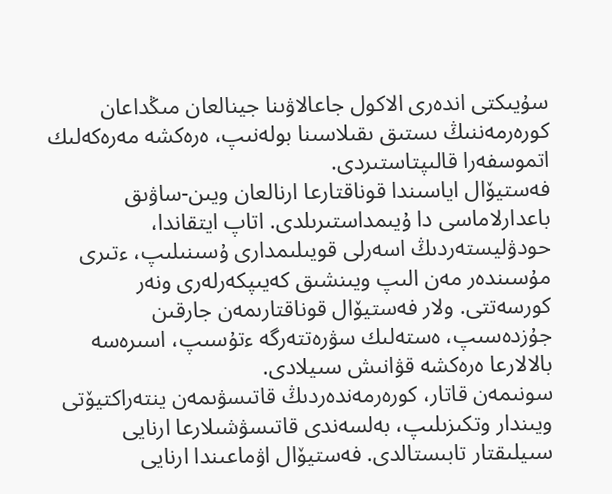سۇيىكتى اندەرى الاكول جاعالاۋىنا جينالعان مىڭداعان كورەرمەننىڭ ىستىق ىقىلاسىنا بولەنىپ، ەرەكشە مەرەكەلىك اتموسفەرا قالىپتاستىردى.
فەستيۆال اياسىندا قوناقتارعا ارنالعان ويىن-ساۋىق باعدارلاماسى دا ۇيىمداستىرىلدى. اتاپ ايتقاندا، حودۋليستەردىڭ اسەرلى قويىلىمدارى ۇسىنىلىپ، ءتىرى مۇسىندەر مەن الىپ ويىنشىق كەيىپكەرلەرى ونەر كورسەتتى. ولار فەستيۆال قوناقتارىمەن جارقىن جۇزدەسىپ، ەستەلىك سۋرەتتەرگە ءتۇسىپ، اسىرەسە بالالارعا ەرەكشە قۋانىش سىيلادى.
سونىمەن قاتار، كورەرمەندەردىڭ قاتىسۋىمەن ينتەراكتيۆتى ويىندار وتكىزىلىپ، بەلسەندى قاتىسۋشىلارعا ارنايى سىيلىقتار تابىستالدى. فەستيۆال اۋماعىندا ارنايى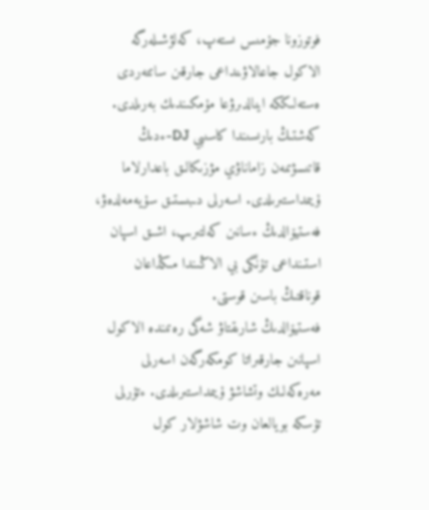فوتوزونا جۇمىس ىستەپ، كەلۋشىلەرگە الاكول جاعالاۋىنداعى جارقىن ساتتەردى ەستەلىككە اينالدىرۋعا مۇمكىندىك بەرىلدى.
كەشتىڭ بارىسىندا كاسىبي DJ-ءدىڭ قاتىسۋىمەن زاماناۋي مۋزىكالىق باعدارلاما ۇيىمداستىرىلدى. اسەرلى دىبىستىق سۇيەمەلدەۋ، فەستيۆالدىڭ ءسانىن كەلتىرىپ، اشىق اسپان استىنداعى تۇنگى بي الاڭىندا مىڭداعان قوناقتىڭ باسىن قوستى.
فەستيۆالدىڭ شارىقتاۋ شەگى رەتىندە الاكول اسپانىن جارقىراتا كومكەرگەن اسەرلى مەرەكەلىك وتشاشۋ ۇيىمداستىرىلدى. ءتۇرلى تۇسكە بويالعان وت شاشۋلار كول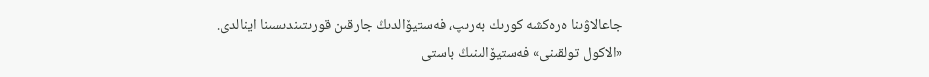جاعالاۋىنا ەرەكشە كورىك بەرىپ، فەستيۆالدىڭ جارقىن قورىتىندىسىنا اينالدى.
«الاكول تولقىنى» فەستيۆالىنىڭ باستى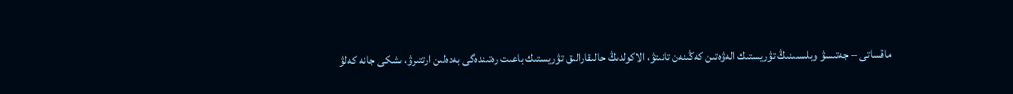ماقساتى – جەتىسۋ وبلىسىنىڭ تۋريستىك الەۋەتىن كەڭىنەن تانىتۋ، الاكولدىڭ حالىقارالىق تۋريستىك باعىت رەتىندەگى بەدەلىن ارتتىرۋ، ىشكى جانە كەلۋ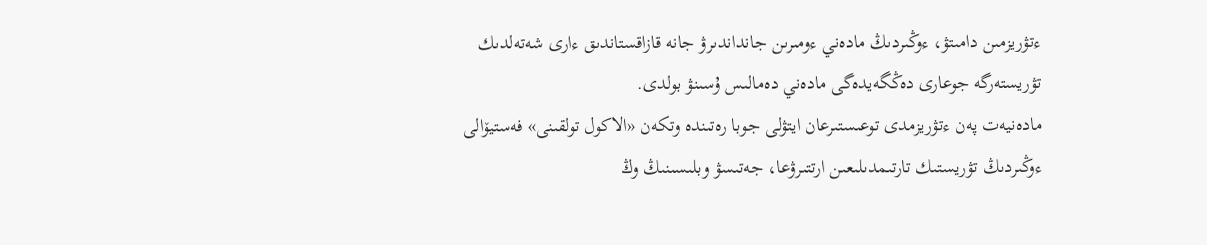ءتۋريزمىن دامىتۋ، ءوڭىردىڭ مادەني ءومىرىن جانداندىرۋ جانە قازاقستاندىق ءارى شەتەلدىك تۋريستەرگە جوعارى دەڭگەيدەگى مادەني دەمالىس ۇسىنۋ بولدى.
مادەنيەت پەن ءتۋريزمدى توعىستىرعان ايتۋلى جوبا رەتىندە وتكەن «الاكول تولقىنى» فەستيۆالى ءوڭىردىڭ تۋريستىك تارتىمدىلىعىن ارتتىرۋعا، جەتىسۋ وبلىسىنىڭ وڭ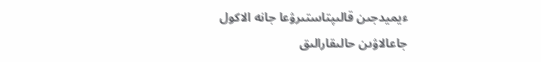ءيميدجىن قالىپتاستىرۋعا جانە الاكول جاعالاۋىن حالىقارالىق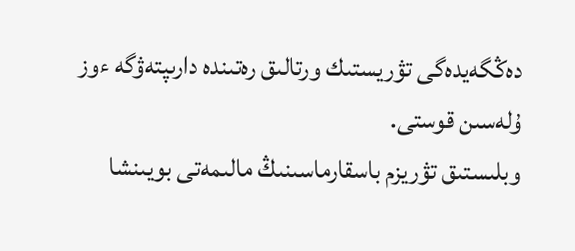دەڭگەيدەگى تۋريستىك ورتالىق رەتىندە دارىپتەۋگە ءوز ۇلەسىن قوستى.
وبلىستىق تۋريزم باسقارماسىنىڭ مالىمەتى بويىنشا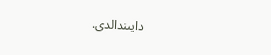دايىندالدى.